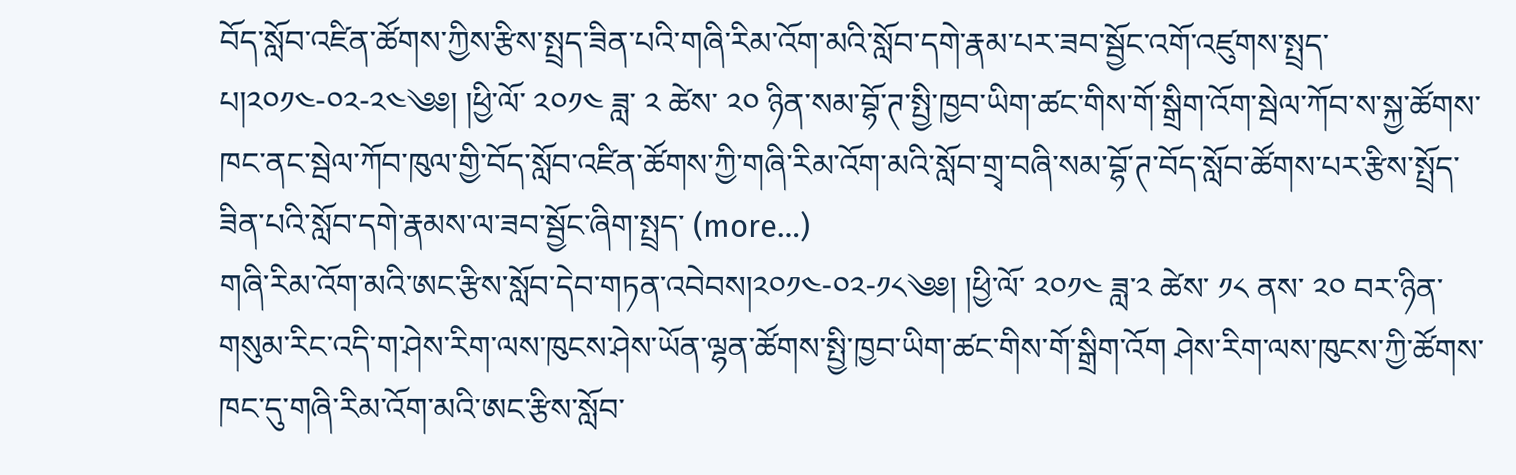བོད་སློབ་འཛིན་ཚོགས་ཀྱིས་རྩིས་སྤྲད་ཟིན་པའི་གཞི་རིམ་འོག་མའི་སློབ་དགེ་རྣམ་པར་ཟབ་སྦྱོང་འགོ་འཛུགས་སྤྲད་པ།༢༠༡༤-༠༢-༢༤༄༅། །ཕྱི་ལོ་ ༢༠༡༤ ཟླ་ ༢ ཚེས་ ༢༠ ཉིན་སམ་བྷོ་ཊ་སྤྱི་ཁྱབ་ཡིག་ཚང་གིས་གོ་སྒྲིག་འོག་སྦེལ་ཀོབ་ས་སྐྱ་ཚོགས་ཁང་ནང་སྦེལ་ཀོབ་ཁུལ་གྱི་བོད་སློབ་འཛིན་ཚོགས་ཀྱི་གཞི་རིམ་འོག་མའི་སློབ་གྲྭ་བཞི་སམ་བྷོ་ཊ་བོད་སློབ་ཚོགས་པར་རྩིས་སྤྲོད་ཟིན་པའི་སློབ་དགེ་རྣམས་ལ་ཟབ་སྦྱོང་ཞིག་སྤྲད་ (more…)
གཞི་རིམ་འོག་མའི་ཨང་རྩིས་སློབ་དེབ་གཏན་འབེབས།༢༠༡༤-༠༢-༡༨༄༅། །ཕྱི་ལོ་ ༢༠༡༤ ཟླ་༢ ཚེས་ ༡༨ ནས་ ༢༠ བར་ཉིན་གསུམ་རིང་འདི་ག་ཤེས་རིག་ལས་ཁུངས་ཤེས་ཡོན་ལྷན་ཚོགས་སྤྱི་ཁྱབ་ཡིག་ཚང་གིས་གོ་སྒྲིག་འོག ཤེས་རིག་ལས་ཁུངས་ཀྱི་ཚོགས་ཁང་དུ་གཞི་རིམ་འོག་མའི་ཨང་རྩིས་སློབ་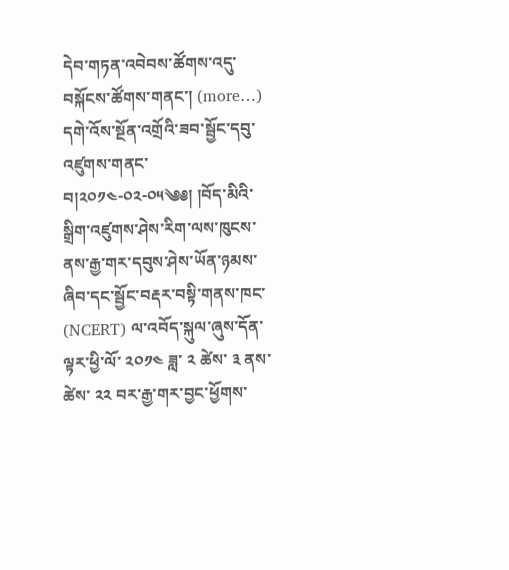དེབ་གཏན་འབེབས་ཚོགས་འདུ་བསྐོངས་ཚོགས་གནང་། (more…)
དགེ་འོས་སྔོན་འགྲོའི་ཟབ་སྦྱོང་དབུ་འཛུགས་གནང་བ།༢༠༡༤-༠༢-༠༥༄༅། །བོད་མིའི་སྒྲིག་འཛུགས་ཤེས་རིག་ལས་ཁུངས་ནས་རྒྱ་གར་དབུས་ཤེས་ཡོན་ཉམས་ཞིབ་དང་སྦྱོང་བརྡར་བསྟི་གནས་ཁང་ (NCERT) ལ་འབོད་སྐུལ་ཞུས་དོན་ལྟར་ཕྱི་ལོ་ ༢༠༡༤ ཟླ་ ༢ ཚེས་ ༣ ནས་ཚེས་ ༢༢ བར་རྒྱ་གར་བྱང་ཕྱོགས་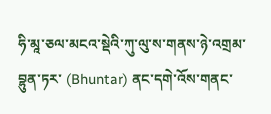ཧི་མཱ་ཅལ་མངའ་སྡེའི་ཀུ་ལུ་ས་གནས་ཉེ་འགྲམ་བྷུན་ཏར་ (Bhuntar) ནང་དགེ་འོས་གནང་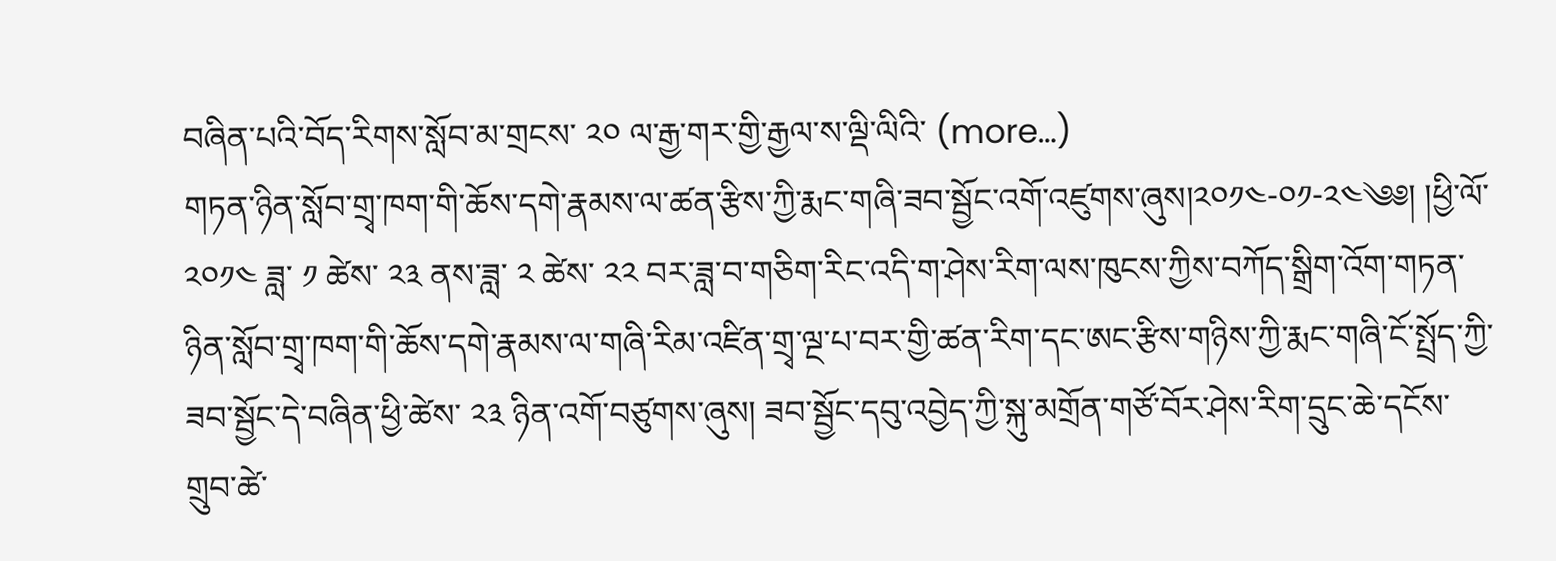བཞིན་པའི་བོད་རིགས་སློབ་མ་གྲངས་ ༢༠ ལ་རྒྱ་གར་གྱི་རྒྱལ་ས་ལྡི་ལིའི་ (more…)
གཏན་ཉིན་སློབ་གྲྭ་ཁག་གི་ཆོས་དགེ་རྣམས་ལ་ཚན་རྩིས་ཀྱི་རྨང་གཞི་ཟབ་སྦྱོང་འགོ་འཛུགས་ཞུས།༢༠༡༤-༠༡-༢༤༄༅། །ཕྱི་ལོ་ ༢༠༡༤ ཟླ་ ༡ ཚེས་ ༢༣ ནས་ཟླ་ ༢ ཚེས་ ༢༢ བར་ཟླ་བ་གཅིག་རིང་འདི་ག་ཤེས་རིག་ལས་ཁུངས་ཀྱིས་བཀོད་སྒྲིག་འོག་གཏན་ཉིན་སློབ་གྲྭ་ཁག་གི་ཆོས་དགེ་རྣམས་ལ་གཞི་རིམ་འཛིན་གྲྭ་ལྔ་པ་བར་གྱི་ཚན་རིག་དང་ཨང་རྩིས་གཉིས་ཀྱི་རྨང་གཞི་ངོ་སྤྲོད་ཀྱི་ཟབ་སྦྱོང་དེ་བཞིན་ཕྱི་ཚེས་ ༢༣ ཉིན་འགོ་བཙུགས་ཞུས། ཟབ་སྦྱོང་དབུ་འབྱེད་ཀྱི་སྐུ་མགྲོན་གཙོ་བོར་ཤེས་རིག་དྲུང་ཆེ་དངོས་གྲུབ་ཚེ་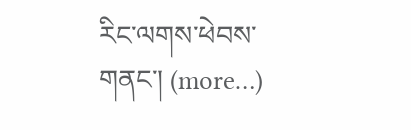རིང་ལགས་ཕེབས་གནང་། (more…)